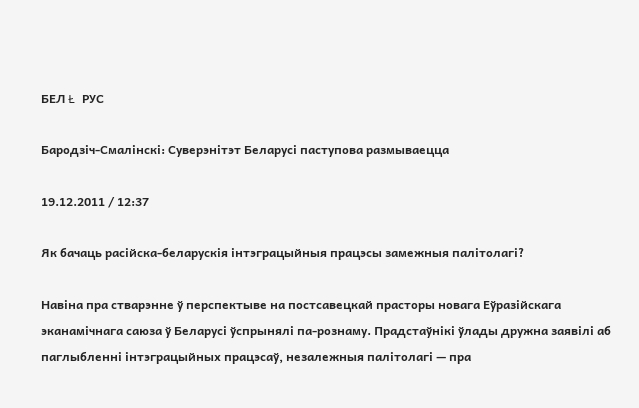БЕЛ Ł РУС

Бародзіч-Смалінскі: Суверэнітэт Беларусі паступова размываецца

19.12.2011 / 12:37

Як бачаць расійска-беларускія інтэграцыйныя працэсы замежныя палітолагі?

Навіна пра стварэнне ў перспектыве на постсавецкай прасторы новага Еўразійскага эканамічнага саюза ў Беларусі ўспрынялі па-рознаму. Прадстаўнікі ўлады дружна заявілі аб паглыбленні інтэграцыйных працэсаў, незалежныя палітолагі — пра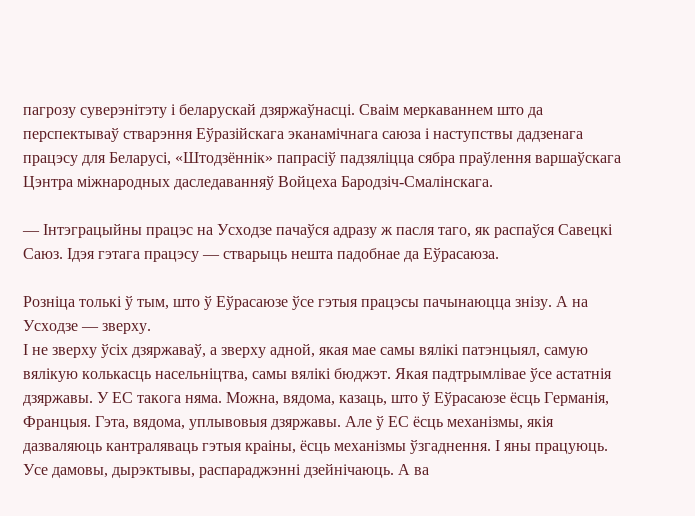пагрозу суверэнітэту і беларускай дзяржаўнасці. Сваім меркаваннем што да перспектываў стварэння Еўразійскага эканамічнага саюза і наступствы дадзенага працэсу для Беларусі, «Штодзённік» папрасіў падзяліцца сябра праўлення варшаўскага Цэнтра міжнародных даследаванняў Войцеха Бародзіч-Смалінскага.

— Інтэграцыйны працэс на Усходзе пачаўся адразу ж пасля таго, як распаўся Савецкі Саюз. Ідэя гэтага працэсу — стварыць нешта падобнае да Еўрасаюза.

Розніца толькі ў тым, што ў Еўрасаюзе ўсе гэтыя працэсы пачынаюцца знізу. А на Усходзе — зверху.
І не зверху ўсіх дзяржаваў, а зверху адной, якая мае самы вялікі патэнцыял, самую вялікую колькасць насельніцтва, самы вялікі бюджэт. Якая падтрымлівае ўсе астатнія дзяржавы. У ЕС такога няма. Можна, вядома, казаць, што ў Еўрасаюзе ёсць Германія, Францыя. Гэта, вядома, уплывовыя дзяржавы. Але ў ЕС ёсць механізмы, якія дазваляюць кантраляваць гэтыя краіны, ёсць механізмы ўзгаднення. І яны працуюць. Усе дамовы, дырэктывы, распараджэнні дзейнічаюць. А ва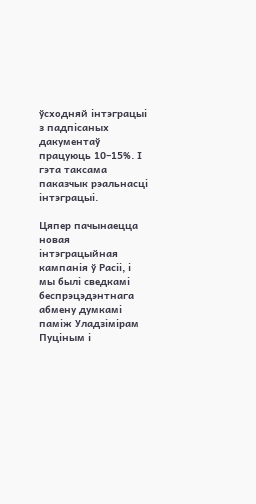ўсходняй інтэграцыі з падпісаных дакументаў працуюць 10–15%. І гэта таксама паказчык рэальнасці інтэграцыі.

Цяпер пачынаецца новая інтэграцыйная кампанія ў Расіі, і мы былі сведкамі беспрэцэдэнтнага абмену думкамі паміж Уладзімірам Пуціным і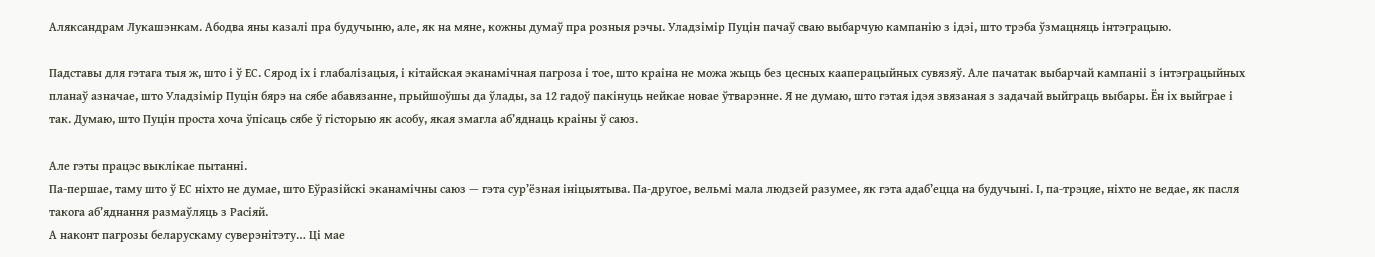Аляксандрам Лукашэнкам. Абодва яны казалі пра будучыню, але, як на мяне, кожны думаў пра розныя рэчы. Уладзімір Пуцін пачаў сваю выбарчую кампанію з ідэі, што трэба ўзмацняць інтэграцыю.

Падставы для гэтага тыя ж, што і ў ЕС. Сярод іх і глабалізацыя, і кітайская эканамічная пагроза і тое, што краіна не можа жыць без цесных кааперацыйных сувязяў. Але пачатак выбарчай кампаніі з інтэграцыйных планаў азначае, што Уладзімір Пуцін бярэ на сябе абавязанне, прыйшоўшы да ўлады, за 12 гадоў пакінуць нейкае новае ўтварэнне. Я не думаю, што гэтая ідэя звязаная з задачай выйграць выбары. Ён іх выйграе і так. Думаю, што Пуцін проста хоча ўпісаць сябе ў гісторыю як асобу, якая змагла аб’яднаць краіны ў саюз.

Але гэты працэс выклікае пытанні.
Па-першае, таму што ў ЕС ніхто не думае, што Еўразійскі эканамічны саюз — гэта сур’ёзная ініцыятыва. Па-другое, вельмі мала людзей разумее, як гэта адаб’ецца на будучыні. І, па-трэцяе, ніхто не ведае, як пасля такога аб’яднання размаўляць з Расіяй.
А наконт пагрозы беларускаму суверэнітэту… Ці мае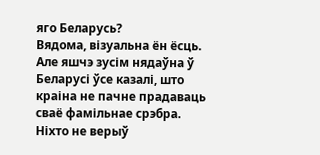яго Беларусь?
Вядома, візуальна ён ёсць. Але яшчэ зусім нядаўна ў Беларусі ўсе казалі, што краіна не пачне прадаваць сваё фамільнае срэбра. Ніхто не верыў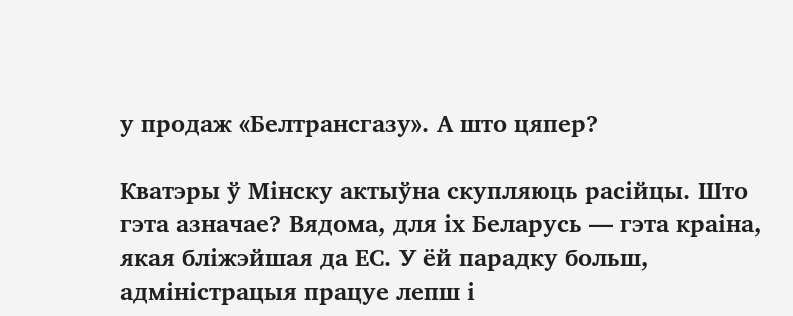у продаж «Белтрансгазу». А што цяпер?

Кватэры ў Мінску актыўна скупляюць расійцы. Што гэта азначае? Вядома, для іх Беларусь — гэта краіна, якая бліжэйшая да ЕС. У ёй парадку больш, адміністрацыя працуе лепш і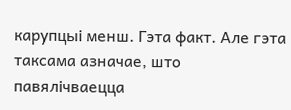карупцыі менш. Гэта факт. Але гэта таксама азначае, што павялічваецца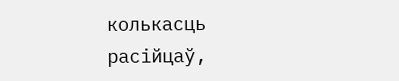колькасць расійцаў,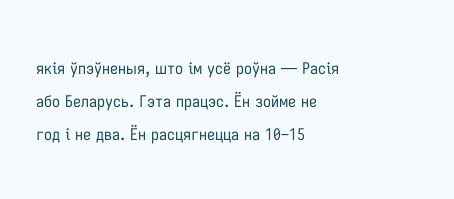якія ўпэўненыя, што ім усё роўна — Расія або Беларусь. Гэта працэс. Ён зойме не год і не два. Ён расцягнецца на 10–15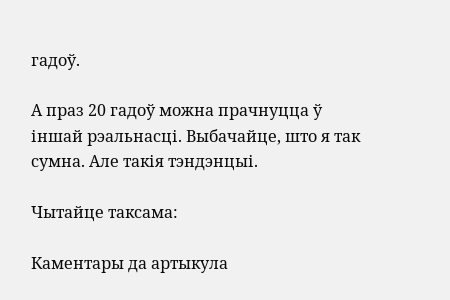гадоў.

А праз 20 гадоў можна прачнуцца ў іншай рэальнасці. Выбачайце, што я так сумна. Але такія тэндэнцыі.

Чытайце таксама:

Каментары да артыкула